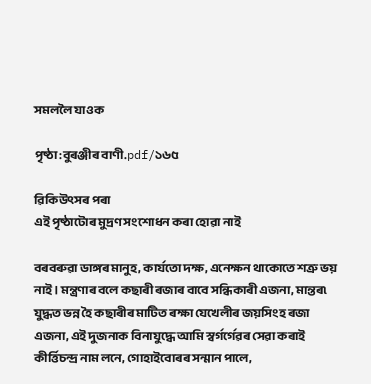সমললৈ যাওক

পৃষ্ঠা:বুৰঞ্জীৰ বাণী.pdf/১৬৫

ৱিকিউৎসৰ পৰা
এই পৃষ্ঠাটোৰ মুদ্ৰণ সংশোধন কৰা হোৱা নাই

বৰবৰুৱা ডাঙ্গৰ মানুহ, কাৰ্যতো দক্ষ, এনেক্ষন থাকোতে শত্ৰু ভয় নাই। মন্ত্ৰণাৰ বলে কছাৰী ৰজাৰ বাবে সন্ধিকাৰী এজনা, মান্তৰ৷ যুদ্ধত ভন্ন হৈ কছাৰীৰ মাটিত ৰক্ষা যেখেলীৰ জয়সিংহ ৰজা এজনা, এই দুজনাক বিনাযুদ্ধে আমি স্বৰ্গৰ্গেৱৰ সেৱা কৰাই কীৰ্ত্তিচন্দ্ৰ নাম লনে, গোহাইবোৰৰ সন্মান পালে,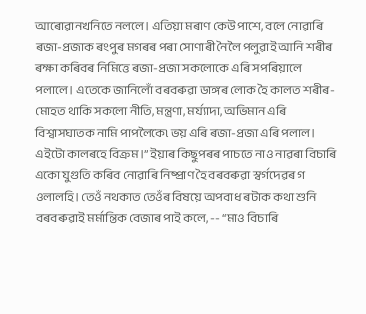আৰোৱানখনিতে নললে। এতিয়া মৰাণ কেউ পাশে, বলে নোৱাৰি ৰজা-প্ৰজাক ৰংপুৰ মগৰৰ পৰা সোণাৰী নৈলৈ পলুৱাই আনি শৰীৰ ৰক্ষা কৰিবৰ নিমিত্তে ৰজা-প্ৰজা সকলোকে এৰি সপৰিয়ালে পলালে। এতেকে জানিলোঁ বৰবৰুৱা ডাঙ্গৰ লোক হৈ কালত শৰীৰ-মোহত থাকি সকলো নীতি, মন্ত্ৰণা, মৰ্য্যাদা, অভিমান এৰি বিশ্বাসঘাতক নামি পাপলৈকে৷ ভয় এৰি ৰজা-প্ৰজা এৰি পলাল। এইটো কালৰহে বিক্ৰম।” ইয়াৰ কিছুপৰৰ পাচতে নাও নাৱৰা বিচাৰি একো যুগুতি কৰিব নোৱাৰি নিষ্প্ৰাণ হৈ বৰবৰুৱা স্বৰ্গদেৱৰ গ ওলালহি। তেওঁ নথকাত তেওঁৰ বিষয়ে অপবাধ ৰটাক কথা শুনি বৰবৰুৱাই মৰ্মান্তিক বেজাৰ পাই কলে, -- “মাও বিচাৰি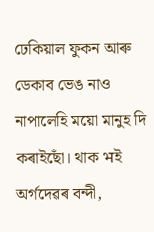ঢেকিয়াল ফুকন আৰু ডেকাব ভেঙ নাও নাপালেহি ময়ো মানুহ দি কৰাইছোঁ। থাক भই অৰ্গদেৱৰ বন্দী,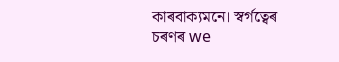কাৰবাক্যমনে। স্বৰ্গত্বেৰ চৰণৰ we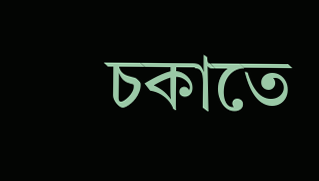চকাতে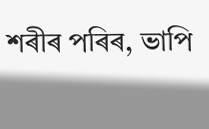শৰীৰ পৰিৰ, ভাপি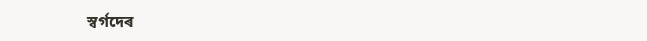স্বৰ্গদেৰ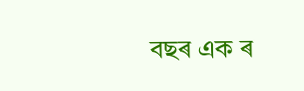বছৰ এক ৰ